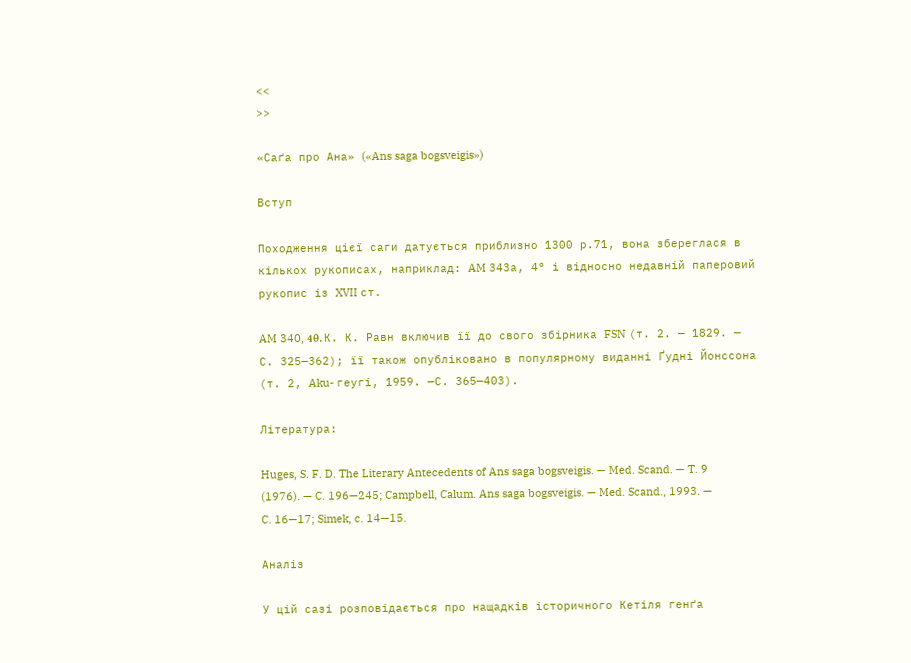<<
>>

«Саґа про Ана» («Ans saga bogsveigis»)

Вступ

Походження цієї саги датується приблизно 1300 р.71, вона збереглася в кількох рукописах, наприклад: AM 343а, 4° і відносно недавній паперовий рукопис із XVII ст.

AM 340, 4θ. К. К. Равн включив її до свого збірника FSN (т. 2. — 1829. — С. 325—362); її також опубліковано в популярному виданні Ґудні Йонссона (т. 2, Aku- геугі, 1959. —С. 365—403).

Література:

Huges, S. F. D. The Literary Antecedents of Ans saga bogsveigis. — Med. Scand. — T. 9 (1976). — C. 196—245; Campbell, Calum. Ans saga bogsveigis. — Med. Scand., 1993. — C. 16—17; Simek, c. 14—15.

Аналіз

У цій сазі розповідається про нащадків історичного Кетіля генґа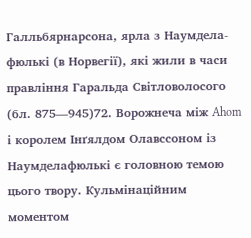Галльбярнарсона, ярла з Наумдела-фюлькі (в Норвегії), які жили в часи правління Гаральда Світловолосого (бл. 875—945)72. Ворожнеча між Ahom і королем Інґялдом Олавссоном із Наумделафюлькі є головною темою цього твору. Кульмінаційним моментом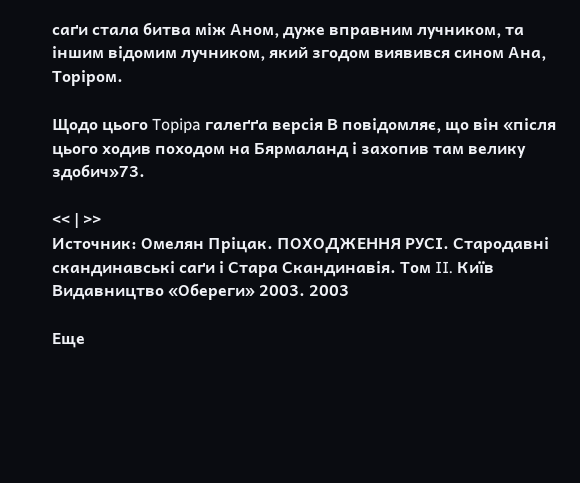саґи стала битва між Аном, дуже вправним лучником, та іншим відомим лучником, який згодом виявився сином Ана, Торіром.

Щодо цього Topipa галеґґа версія В повідомляє, що він «після цього ходив походом на Бярмаланд і захопив там велику здобич»73.

<< | >>
Источник: Омелян Пріцак. ПОХОДЖЕННЯ РУСІ. Стародавні скандинавські саґи і Стара Скандинавія. Том II. Київ Видавництво «Обереги» 2003. 2003

Еще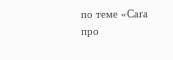по теме «Саґа про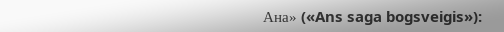Ана» («Ans saga bogsveigis»):